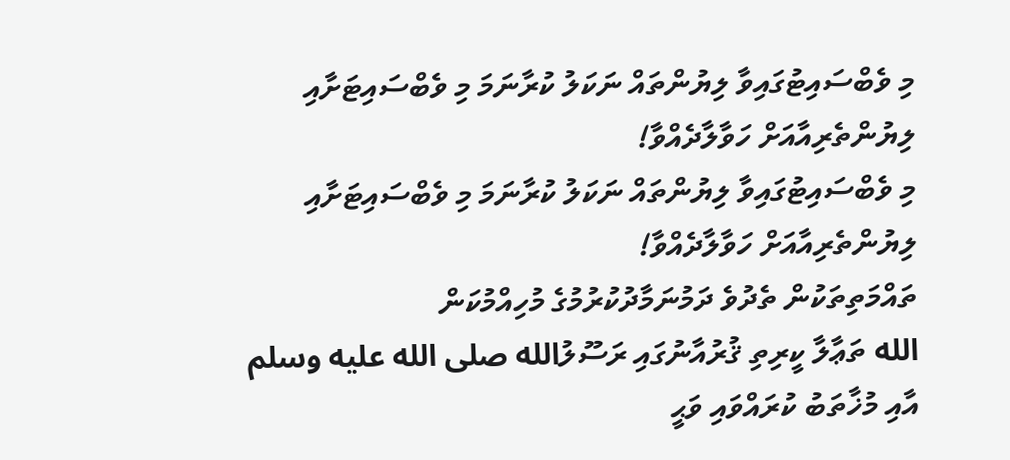މި ވެބްސައިޓުގައިވާ ލިޔުންތައް ނަކަލު ކުރާނަމަ މި ވެބްސައިޓަށާއި ލިޔުންތެރިއާއަށް ހަވާލާދެއްވާ!
މި ވެބްސައިޓުގައިވާ ލިޔުންތައް ނަކަލު ކުރާނަމަ މި ވެބްސައިޓަށާއި ލިޔުންތެރިއާއަށް ހަވާލާދެއްވާ!
ތައްމަތިތަކުން ތެދުވެ ދަމުނަމާދުކުރުމުގެ މުހިއްމުކަން
الله ތަޢާލާ ކީރިތި ޤުރުއާނުގައި ރަސޫލުالله صلى الله عليه وسلم އާއި މުޚާތަބު ކުރައްވައި ވަޙީ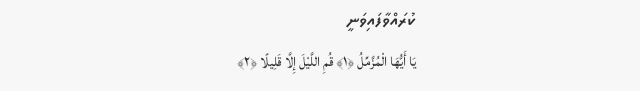ކުރައްވާފައިވަނީ
يَا أَيُّهَا الْمُزَّمِّلُ ﴿١﴾ قُمِ اللَّيْلَ إِلَّا قَلِيلًا ﴿٢﴾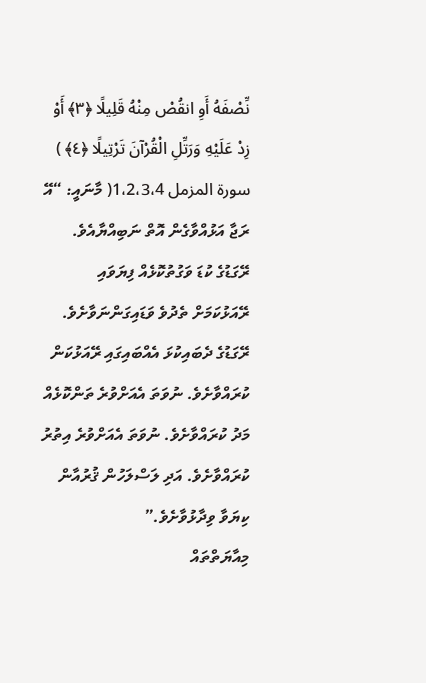نِّصْفَهُ أَوِ انقُصْ مِنْهُ قَلِيلًا ﴿٣﴾ أَوْ زِدْ عَلَيْهِ وَرَتِّلِ الْقُرْآنَ تَرْتِيلًا ﴿٤﴾ )  سورة المزمل 1،2،3،4( މާނައީ: “އޭ ރަޖާ އަޅުއްވާގެން އޮތް ނަބިއްޔާއެވެ. ރޭގަޑުގެ ކުޑަ ވަގުތުކޮޅެއް ފިޔަވައި ރޭއަޅުކަމަށް ތެދުވެ ވަޑައިގަންނަވާށެވެ. ރޭގަޑުގެ ދެބައިކުޅަ އެއްބައިގައި ރޭއަޅުކަން ކުރައްވާށެވެ. ނުވަތަ އެއަށްވުރެ ތަންކޮޅެއް މަދު ކުރައްވާށެވެ. ނުވަތަ އެއަށްވުރެ އިތުރު ކުރައްވާށެވެ. އަދި ލަސްލަހުން ޤުރުއާން ކިޔަވާ ވިދާޅުވާށެވެ.”
މިއާޔަތްތައް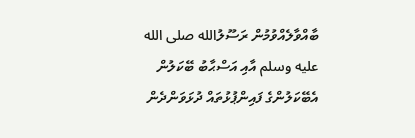ބާއްވާލެއްވުމުން ރަސޫލުالله صلى الله عليه وسلم އާއި އަސްޙާބު ބޭކަލުން އެބޭކަލުންގެ ފައިންޕުޅުތައް ދުޅަވަންދެން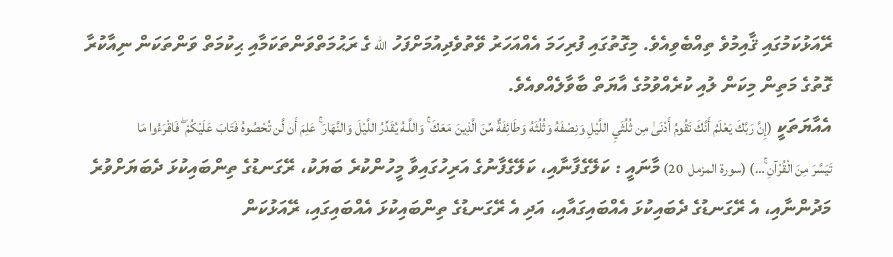ރޭއަޅުކަމުގައި ޤާއިމުވެ ތިއްބެވިއެވެ. މިގޮތުގައި ފުރިހަމަ އެއްއަހަރު ވޭތުވެދިއުމަށްފަހު الله ގެ ރަޙުމަތްވަންތަކަމާއި ޙިކުމަތް ވަންތަކަން ނިއާކުރާ ގޮތުގެ މަތިން މިކަން ލުއި ކުރެއްވުމުގެ އާޔަތް ބާވާލެއްވއެވެ.
އެއާޔަތަކީ (إِنَّ رَبَّكَ يَعْلَمُ أَنَّكَ تَقُومُ أَدْنَىٰ مِن ثُلُثَيِ اللَّيْلِ وَنِصْفَهُ وَثُلُثَهُ وَطَائِفَةٌ مِّنَ الَّذِينَ مَعَكَ ۚ وَاللَّـهُ يُقَدِّرُ اللَّيْلَ وَالنَّهَارَ ۚ عَلِمَ أَن لَّن تُحْصُوهُ فَتَابَ عَلَيْكُمْ ۖ فَاقْرَءُوا مَا تَيَسَّرَ مِنَ الْقُرْآنِ ۚ…) (سورة المزمل  20) މާނައީ : ކަލޭގެފާނާއި، ކަލޭގެފާނުގެ އަރިހުގައިވާ މީހުންކުރެ ބަޔަކު، ރޭގަނޑުގެ ތިންބައިކުޅަ ދެބަޔަށްވުރެ މަދުންނާއި، އެ ރޭގަނޑުގެ ދެބައިކުޅަ އެއްބައިގައާއި، އަދި އެ ރޭގަނޑުގެ ތިންބައިކުޅަ އެއްބައިގައި، ރޭއަޅުކަން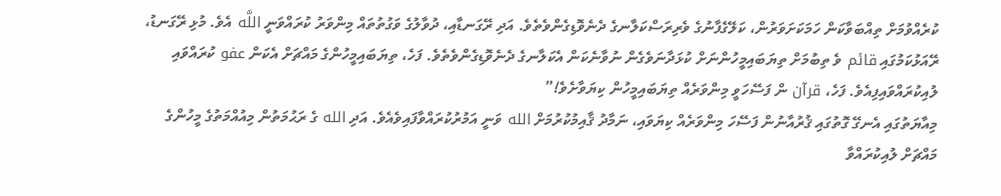ކުރެއްވުމަށް ތިއްބަވާކަން ހަމަކަށަވަރުން، ކަލޭގެފާނުގެ ވެރިރަސްކަލާނގެ ދެނެވޮޑިގެންވެތެވެ. އަދި ރޭގަނޑާއި، ދުވާލުގެ ވަގުތުތައް މިންވަރު ކުރައްވަނީ اللَّه އެވެ. މުޅި ރޭގަނޑު، ރޭއަޅުކަމުގައި قائم ވެ ތިބުމަށް ތިޔަބައިމީހުންނަށް ކުޅަދާނަވެގެން ނުވާނެކަން އެކަލާނގެ ދެނެވޮޑިގެންވެތެވެ. ފަހެ، ތިޔަބައިމީހުންގެ މައްޗަށް އެކަން عفو ކުރައްވައި ލުއިކުރައްވައިފިއެވެ. ފަހެ، قرآن ން ފަސޭހަވީ މިންވަރެއް ތިޔަބައިމީހުން ކިޔަވާށެވެ!”
މިއާޔަތުގައި އެނގޭ ގޮތުގައި ޤުރުއާނުން ފަސޭހަ މިންވަރެއް ކިޔަވައި، ނަމާދު ޤާއިމުކުރުމަށް الله ވަނީ އަމުރުކުރައްވާފައިވެއެވެ. އަދި الله ގެ ރަޙުމަތުން މިއުއްމަތުގެ މީހުންގެ މައްޗަށް ލުއިކުރައްވާ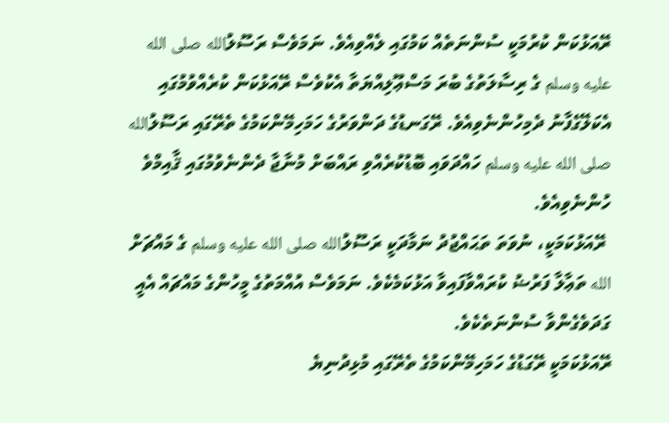ރޭއަޅުކަން ކުރުމަކީ ސުންނަތެއް ކަމުގައި ލެއްވިއެވެ. ނަމަވެސް ރަސޫލުالله صلى الله عليه وسلم ގެ ރިސާލަތުގެ ބުރަ މަސްޢޫލިއްޔަތާ އެކުވެސް ރޭއަޅުކަން ކުރެއްވުމުގައި އެކަލޭގެފާނު ދެމިހުންނެވިއެވެ. ރޭގަނޑުގެ ދަންވަރުގެ ހަމަހިމޭންކަމުގެ ތެރޭގައި ރަސޫލުالله صلى الله عليه وسلم ހައްދަވައި ބޮޑުކުރެއްވި ރައްބަށް މުނާޖާ ދެންނެވުމުގައި ޤާއިމްވެ ހުންނެވިއެވެ.
 ރޭއަޅުކަމަކީ، ނުވަތަ ތަޙައްޖުދު ނަމާދަކީ ރަސޫލުالله صلى الله عليه وسلم ގެ މައްޗަށް الله ތަޢާލާ ފަރުޟު ކުރައްވާފައިވާ އަޅުކަމެކެވެ. ނަމަވެސް އުއްމަތުގެ މީހުންގެ މައްޗައް އެއީ ގަދަވެގެންވާ ސުންނަތެކެވެ.
ރޭއަޅުކަމަކީ ރޭގަޑުގެ ހަމަހިމޭންކަމުގެ ތެރޭގައި މުޅިދުނިޔެ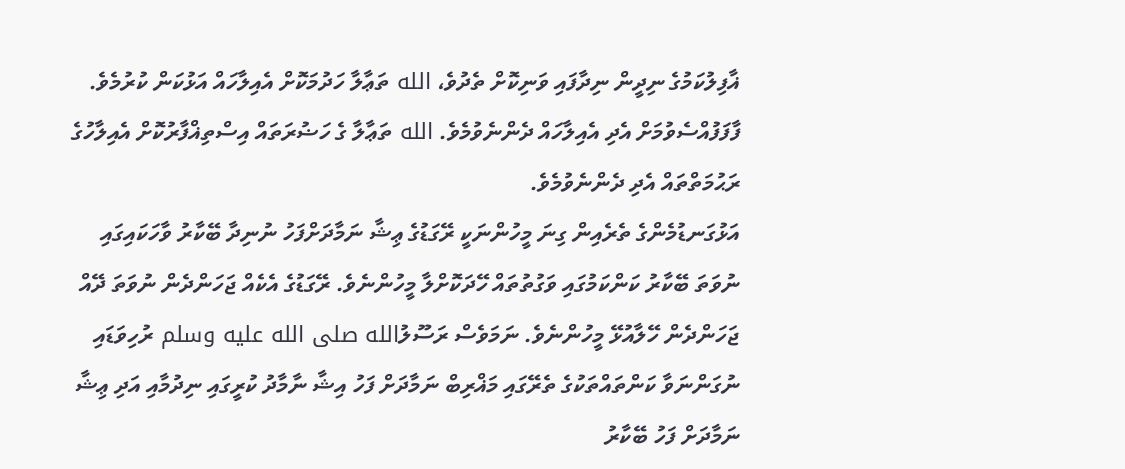ޣާފިލުކަމުގެ ނިދީން ނިދާފައި ވަނިކޮށް ތެދުވެ، الله ތަޢާލާ ހަދުމަކޮށް އެއިލާހައް އަޅުކަން ކުރުމެވެ. ފާފަފުއްސެވުމަށް އެދި އެއިލާހައް ދެންނެވުމެވެ. الله ތަޢާލާ ގެ ހަޟުރަތައް އިސްތިޣްފާރުކޮށް އެއިލާހުގެ ރަޙުމަތްތައް އެދި ދެންނެވުމެވެ.
އަޅުގަނޑުމެންގެ ތެރެއިން ގިނަ މީހުންނަކީ ރޭގަޑުގެ ޢިޝާ ނަމާދަށްފަހު ނުނިދާ ބޭކާރު ވާހަކައިގައި ނުވަތަ ބޭކާރު ކަންކަމުގައި ވަގުތުތައް ހޭދަކޮށްލާ މީހުންނެވެ. ރޭގަޑުގެ އެކެއް ޖަހަންދެން ނުވަތަ ދޭއް ޖަހަންދެން ހޭލާއުޅޭ މީހުންނެވެ. ނަމަވެސް ރަސޫލުالله صلى الله عليه وسلم ރުހިވަޑައި ނުގަންނަވާ ކަންތައްތަކުގެ ތެރޭގައި މަޣްރިބް ނަމާދަށް ފަހު އިޝާ ނާމާދު ކުރީގައި ނިދުމާއި އަދި ޢިޝާ ނަމާދަށް ފަހު ބޭކާރު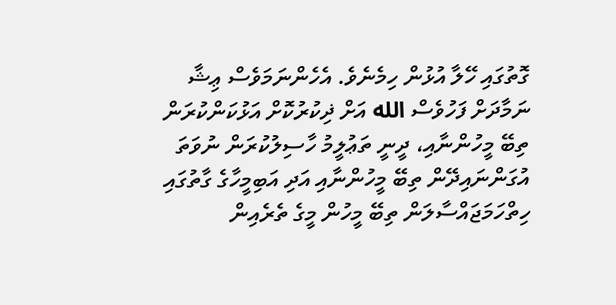ގޮތުގައި ހޭލާ އުޅުން ހިމެނެވެ. އެހެންނަމަވެސް ޢިޝާ ނަމާދަށް ފަހުވެސް الله އަށް ޛިކުރުކޮށް އަޅުކަންކުރަން ތިބޭ މީހުންނާއި، ދީނީ ތަޢުލީމު ހާސިލުކުރަން ނުވަތަ އުގަންނައިދޭން ތިބޭ މީހުންނާއި އަދި އަބިމީހާގެ ގާތުގައި ހިތްހަމަޖައްސާލަން ތިބޭ މީހުން މީގެ ތެރެއިން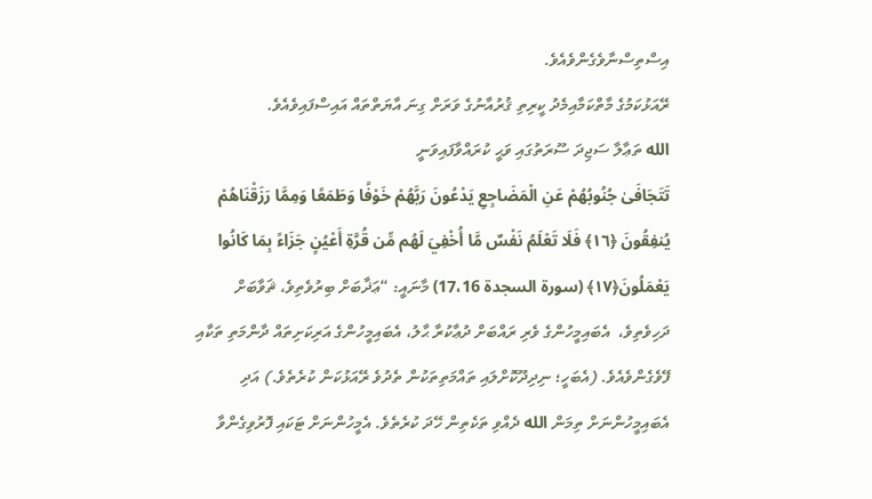އިސްތިސްނާވެގެންވެއެވެ.
ރޭއަޅުކަމުގެ މާތްކަމާއިމެދު ކީރިތި ޤުރުއާނުގެ ވަރަށް ގިނަ އާޔަތްތައް އައިސްފައިވެއެވެ.
الله ތަޢާލާ ސަޖިދަ ސޫރަތުގައި ވަޙީ ކުރައްވާފައިވަނީ
تَتَجَافَىٰ جُنُوبُهُمْ عَنِ الْمَضَاجِعِ يَدْعُونَ رَبَّهُمْ خَوْفًا وَطَمَعًا وَمِمَّا رَزَقْنَاهُمْ يُنفِقُونَ ﴿١٦﴾ فَلَا تَعْلَمُ نَفْسٌ مَّا أُخْفِيَ لَهُم مِّن قُرَّةِ أَعْيُنٍ جَزَاءً بِمَا كَانُوا يَعْمَلُونَ﴿١٧﴾ (سورة السجدة 17،16) މާނައީ: “ޢަޛާބަށް ބިރުވެތިވެ، ޘަވާބަށް ދަހިވެތިވެ،  އެބައިމީހުންގެ ވެރި ރައްބަށް ދުޢާކުރާ ޙާލު، އެބައިމީހުންގެ އަރިކަށިތައް ދާންމަތި ތަކާއި ފޭވެގެންވެއެވެ. (އެބަހީ؛ ނިދިދޫކޮށްލައި ތައްމަތިތަކުން ތެދުވެ ރޭއަޅުކަން ކުރެތެވެ.) އަދި އެބައިމީހުންނަށް ތިމަން الله ދެއްވި ތަކެތިން ހޭދަ ކުރެތެވެ. އެމީހުންނަށް ޓަކައި ފޮރުވިގެންވާ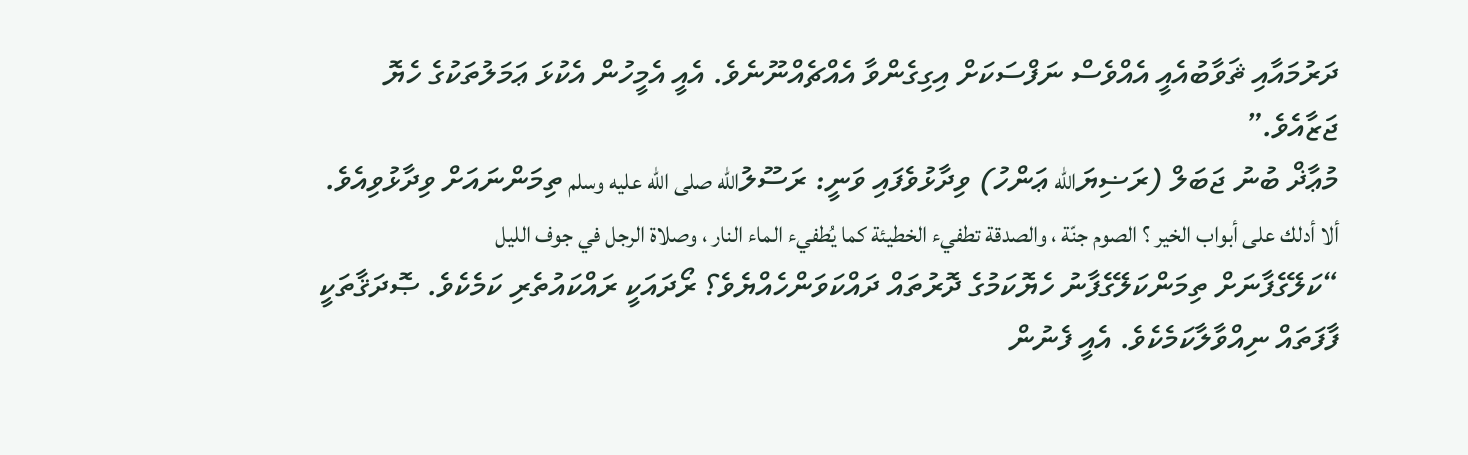ދަރުމައާއި ޘަވާބުއެއީ އެއްވެސް ނަފްސަކަށް އިގިގެންވާ އެއްޗެއްނޫނެވެ. އެއީ އެމީހުން އެކުޅަ ޢަމަލުތަކުގެ ހެޔޮ ޖަޒާއެވެ.”
މުޢާޛް ބުނު ޖަބަލް (ރަޟިޔަالله ޢަންހު) ވިދާޅުވެފައި ވަނީ: ރަސޫލުالله صلى الله عليه وسلم ތިމަންނައަށް ވިދާޅުވިއެވެ. ألا أدلك على أبواب الخير ؟ الصوم جنّة ، والصدقة تطفيء الخطيئة كما يُطفيء الماء النار ، وصلاة الرجل في جوف الليل  “ކަލޭގެފާނަށް ތިމަންކަލޭގެފާނު ހެޔޮކަމުގެ ދޮރުތައް ދައްކަވަންހެއްޔެވެ؟ ރޯދައަކީ ރައްކައުތެރި ކަމެކެވެ. ޞޮދަޤާތަކީ ފާފަތައް ނިއްވާލާކަމެކެވެ. އެއީ ފެނުން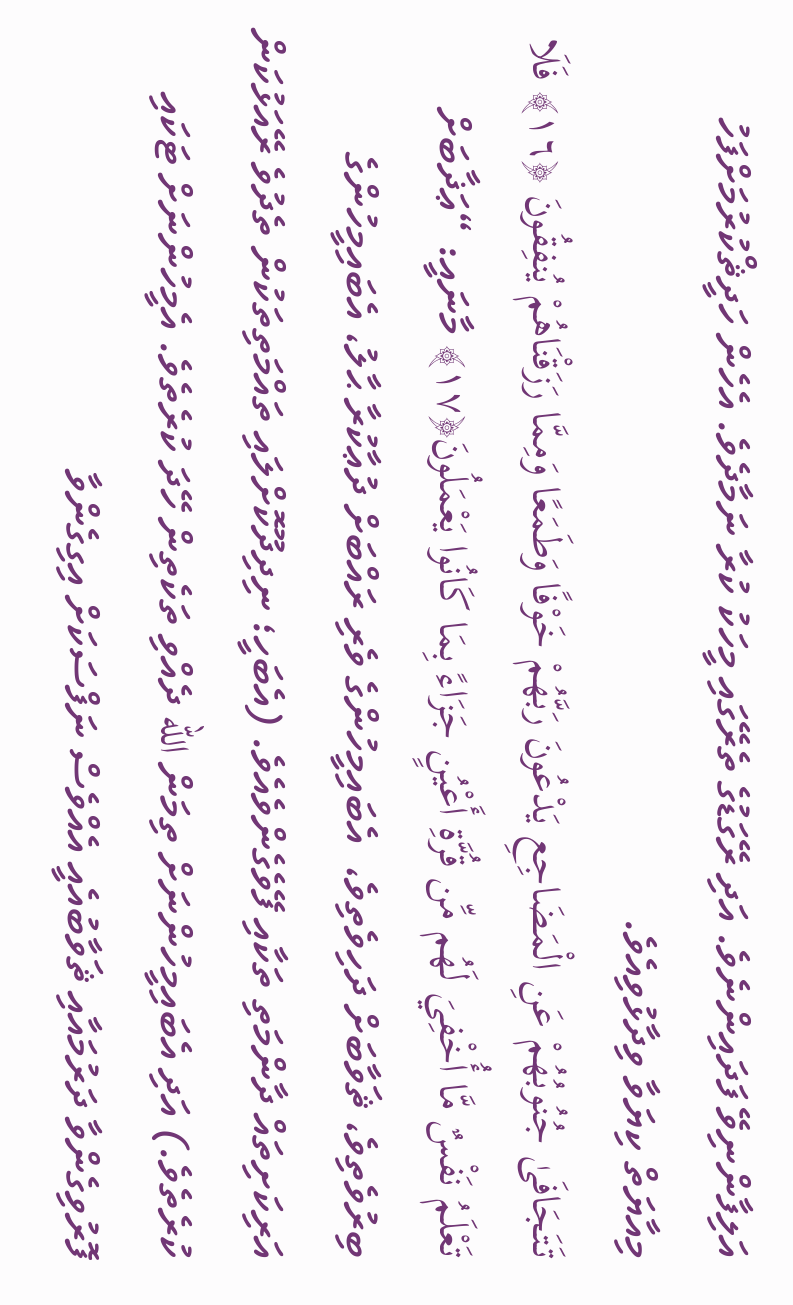އަލިފާންނިވޭ ފަދައިންނެވެ. އަދި ރޭގަޑުގެ ތެރޭގައި މީހަކު ކުރާ ނަމާދެވެ. އެހެން ހަދީޘްކުރުމަށްފަހު  މިއާޔަތް ކިޔަވާ ވިދާޅުވިއެވެ.
تَتَجَافَىٰ جُنُوبُهُمْ عَنِ الْمَضَاجِعِ يَدْعُونَ رَبَّهُمْ خَوْفًا وَطَمَعًا وَمِمَّا رَزَقْنَاهُمْ يُنفِقُونَ ﴿١٦﴾ فَلَا تَعْلَمُ نَفْسٌ مَّا أُخْفِيَ لَهُم مِّن قُرَّةِ أَعْيُنٍ جَزَاءً بِمَا كَانُوا يَعْمَلُونَ﴿١٧﴾ މާނައީ: “ޢަޛާބަށް ބިރުވެތިވެ، ޘަވާބަށް ދަހިވެތިވެ،  އެބައިމީހުންގެ ވެރި ރައްބަށް ދުޢާކުރާ ޙާލު، އެބައިމީހުންގެ އަރިކަށިތައް ދާންމަތި ތަކާއި ފޭވެގެންވެއެވެ. (އެބަހީ؛ ނިދިދޫކޮށްލައި ތައްމަތިތަކުން ތެދުވެ ރޭއަޅުކަން ކުރެތެވެ.) އަދި އެބައިމީހުންނަށް ތިމަން الله ދެއްވި ތަކެތިން ހޭދަ ކުރެތެވެ. އެމީހުންނަށް ޓަކައި ފޮރުވިގެންވާ ދަރުމައާއި ޘަވާބުއެއީ އެއްވެސް ނަފްސަކަށް އިގިގެންވާ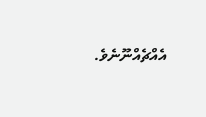އެއްޗެއްނޫނެވެ.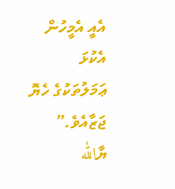އެއީ އެމީހުން އެކުޅަ ޢަމަލުތަކުގެ ހެޔޮ ޖަޒާއެވެ.”
ޔާالله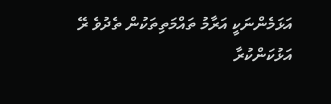އަޅަމެންނަކީ އަރާމު ތައްމަތިތަކުން ތެދުވެ ރޭ އަޅުކަންކުރާ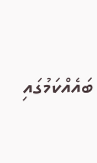ބައެއްކަމުގައި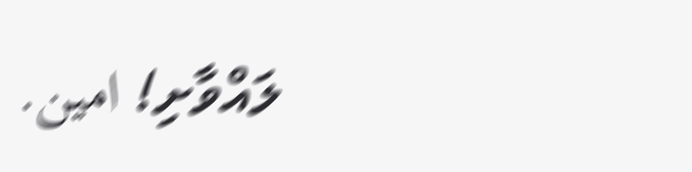ލައްވާށި! امين.